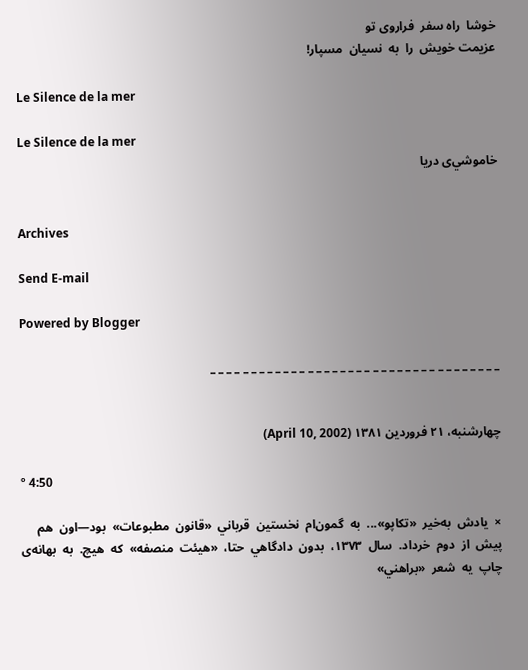خوشا  راه سفر  فراروی تو
عزيمت خويش  را  به  نسيان  مسپار!

Le Silence de la mer

Le Silence de la mer
خاموشي‌ی دریا


Archives

Send E-mail

Powered by Blogger

_ _ _ _ _ _ _ _ _ _ _ _ _ _ _ _ _ _ _ _ _ _ _ _ _ _ _ _ _ _ _ _ _ _ _ _


چهار‌شنبه، ۲۱ فروردين ۱۳۸۱ (April 10, 2002)

º 4:50

×  يادش  به‌خير  «تکاپو»...  به  گمون‌ام  نخستين  قرباني  «قانون  مطبوعات»  بود—اون  هم  پيش  از  دوم  خرداد.  سال  ۱۳۷۳،  بدون  دادگاهي  حتا،  «هيئت  منصفه»  که  هيچ.  به  بهانه‌ی  چاپ  يه  شعر  «براهني»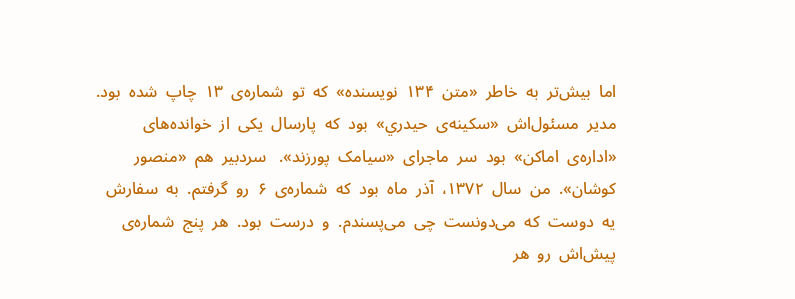اما  بيش‌تر  به  خاطر  «متن  ۱۳۴  نويسنده»  که  تو  شماره‌ی  ۱۳  چاپ  شده  بود.  مدير  مسئول‌اش  «سکينه‌ی  حيدري»  بود  که  پارسال  يکی  از  خوانده‌های  «اداره‌ی  اماکن»  بود  سر  ماجرای  «سيامک  پورزند».   سردبير  هم  «منصور  کوشان».  من  سال  ۱۳۷۲،  آذر  ماه  بود  که  شماره‌ی  ۶  رو  گرفتم.  به  سفارش  يه  دوست  که  می‌دونست  چی  می‌پسندم.  و  درست  بود.  هر  پنج  شماره‌ی  پيش‌اش  رو  هر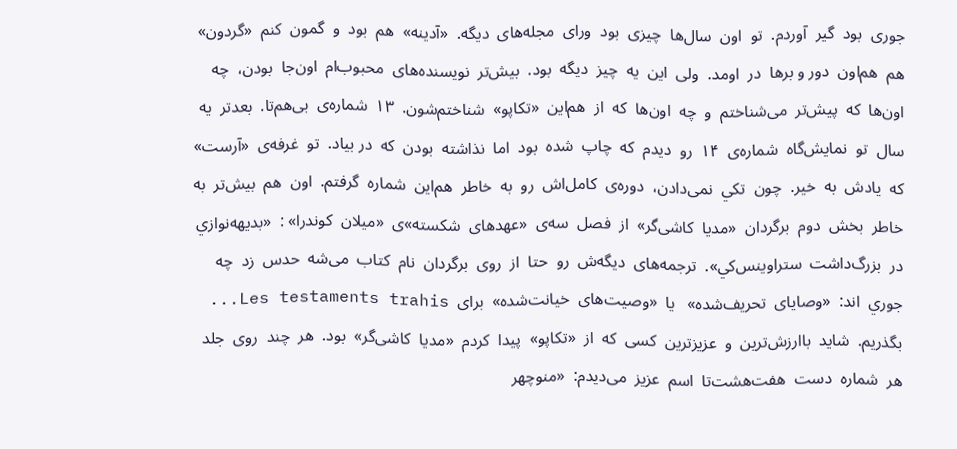جوری  بود  گير  آوردم.  تو  اون  سال‌ها  چيزی  بود  ورای  مجله‌های  ديگه.  «آدينه»  هم  بود  و  گمون  کنم  «گردون»  هم  هم‌اون  دور و برها  در  اومد.  ولی  اين  يه  چيز  ديگه  بود.  بيش‌تر  نويسنده‌های  محبوب‌ام  اون‌جا  بودن،  چه  اون‌ها  که  پيش‌تر  می‌شناختم  و  چه  اون‌ها  که  از  هم‌اين  «تکاپو»  شناختم‌شون.  ۱۳  شماره‌ی  بی‌هم‌تا.  بعدتر  يه  سال  تو  نمايش‌گاه  شماره‌ی  ۱۴  رو  ديدم  که  چاپ  شده  بود  اما  نذاشته  بودن  که  در بياد.  تو  غرفه‌ی  «آرست»  که  يادش  به  خير.  چون  تکي  نمی‌دادن،  دوره‌ی  کامل‌اش  رو  به  خاطر  هم‌اين  شماره  گرفتم.  اون  هم  بيش‌تر  به  خاطر  بخش  دوم  برگردان  «مديا  کاشی‌گر»  از  فصل  سه‌ی  «عهدهای  شکسته»ی  «ميلان  کوندرا» :  «بديهه‌نوازي  در  بزرگ‌داشت  ستراوينس‌کي».  ترجمه‌های  ديگه‌ش  رو  حتا  از  روی  برگردان  نام  کتاب  می‌شه  حدس  زد  چه  جوري  اند:  «وصايای  تحريف‌شده»   يا  «وصيت‌های  خيانت‌شده»  برای  Les testaments trahis...  بگذريم.  شايد  باارزش‌ترين  و  عزيزترين  کسی  که  از  «تکاپو»  پيدا  کردم  «مديا  کاشی‌گر»  بود.  هر  چند  روی  جلد  هر  شماره  دست  هفت‌هشت‌تا  اسم  عزيز  می‌ديدم:  «منوچهر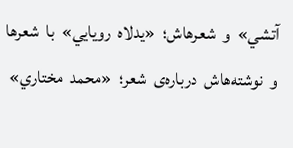آتشي»  و  شعرهاش؛  «يدلاه  رويايي»  با  شعرها  و  نوشته‌هاش  درباره‌ی  شعر؛  «محمد  مختاري»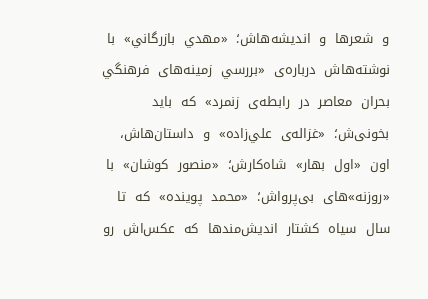و  شعرها  و  انديشه‌هاش؛  «مهدي  بازرگاني»  با  نوشته‌هاش  درباره‌ی  «بررسي  زمينه‌های  فرهنگي  بحران  معاصر  در  رابطه‌ی  زنمرد»  که  بايد  بخونی‌ش؛  «غزاله‌ی  علي‌زاده»  و  داستان‌هاش،  اون  «اول  بهار»  شاه‌کارش؛  «منصور  کوشان»  با  «روزنه»های  بی‌پرواش؛  «محمد  پوينده»  که  تا  سال  سياه  کشتار  انديش‌مندها  که  عکس‌اش  رو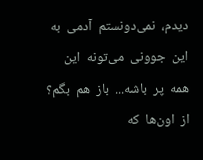ديدم،  نمی‌دونستم  آدمی  به  اين  جوونی  می‌تونه  اين  همه  پر  باشه...  باز  هم  بگم؟  از  اون‌ها  که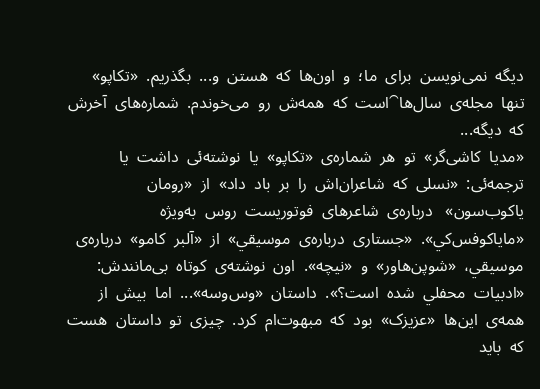ديگه  نمی‌نويسن  برای  ما؛  و  اون‌ها  که  هستن  و...  بگذريم.  «تکاپو»  تنها  مجله‌ی  سال‌ها⁀است  که  همه‌ش  رو  می‌خوندم.  شماره‌های  آخرش  که  ديگه...
«مديا  کاشی‌گر»  تو  هر  شماره‌ی  «تکاپو»  يا  نوشته‌ئی  داشت  يا  ترجمه‌ئی:  «نسلی  که  شاعران‌اش  را  بر  باد  داد»  از  «رومان  ياکوب‌سون»   درباره‌ی  شاعرهای  فوتوريست  روس  به‌ويژه  «ماياکوفس‌کي».  «جستاری  درباره‌ی  موسيقي»  از  «آلبر  کامو»  درباره‌ی  موسيقي،  «شوپن‌هاور»  و  «نيچه».  اون  نوشته‌ی  کوتاه  بی‌مانندش:  «ادبيات  محفلي  شده  است؟».  داستان  «وس‌وسه»...  اما  بيش  از  همه‌ی  اين‌ها  «عزيزک»  بود  که  مبهوت‌ام  کرد.  چيزی  تو  داستان  هست  که  بايد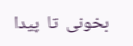بخونی  تا  پيدا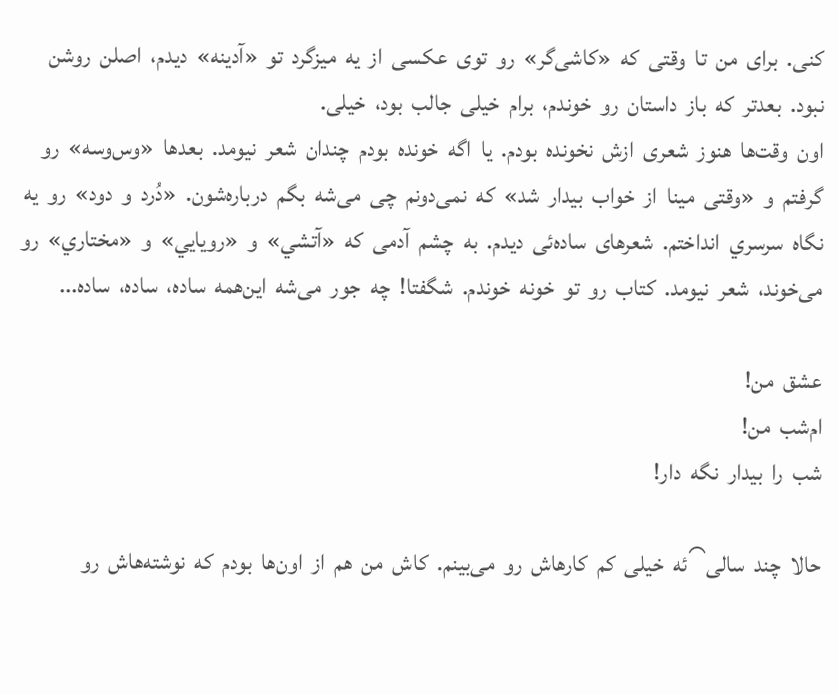کنی.  برای  من  تا  وقتی  که  «کاشی‌گر»  رو  توی  عکسی  از  يه  ميزگرد  تو  «آدينه»  ديدم،  اصلن  روشن  نبود.  بعدتر  که  باز  داستان  رو  خوندم،  برام  خيلی  جالب  بود،  خيلی.
اون  وقت‌ها  هنوز  شعری  ازش  نخونده  بودم.  يا  اگه  خونده  بودم  چندان  شعر  نيومد.  بعدها  «وس‌وسه»  رو  گرفتم  و  «وقتی  مينا  از  خواب  بيدار  شد»  که  نمی‌دونم  چی  می‌شه  بگم  درباره‌شون.  «دُرد  و  دود»  رو  يه  نگاه  سرسري  انداختم.  شعرهای  ساده‌ئی  ديدم.  به  چشم  آدمی  که  «آتشي»  و  «رويايي»  و  «مختاري»  رو  می‌خوند،  شعر  نيومد.  کتاب  رو  تو  خونه  خوندم.  شگفتا!  چه  جور  می‌شه  اين‌همه  ساده،  ساده،  ساده...

عشق  من!
ام‌شب  من!
شب  را  بيدار  نگه  دار!

حالا  چند  سالی⁀ئه  خيلی  کم  کارهاش  رو  می‌بينم.  کاش  من  هم  از  اون‌ها  بودم  که  نوشته‌هاش  رو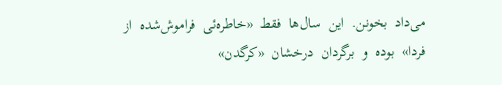می‌داد  بخونن.  اين  سال‌ها  فقط  «خاطره‌ئی  فراموش‌شده  از  فردا»  بوده  و  برگردان  درخشان  «کرگدن»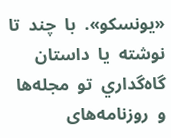«يونسکو».  با  چند  تا  نوشته  يا  داستان  گاه‌گداري  تو  مجله‌ها  و  روزنامه‌های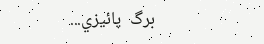برگ  پائيزي...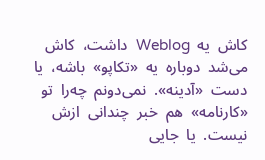کاش  يه  Weblog  داشت،  کاش  می‌شد  دوباره  يه  «تکاپو»  باشه،  يا  دست  «آدينه».  نمی‌دونم  چه‌را  تو  «کارنامه»  هم  خبر  چندانی  ازش  نيست.  يا  جايی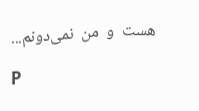هست  و  من  نمی‌دونم...

P